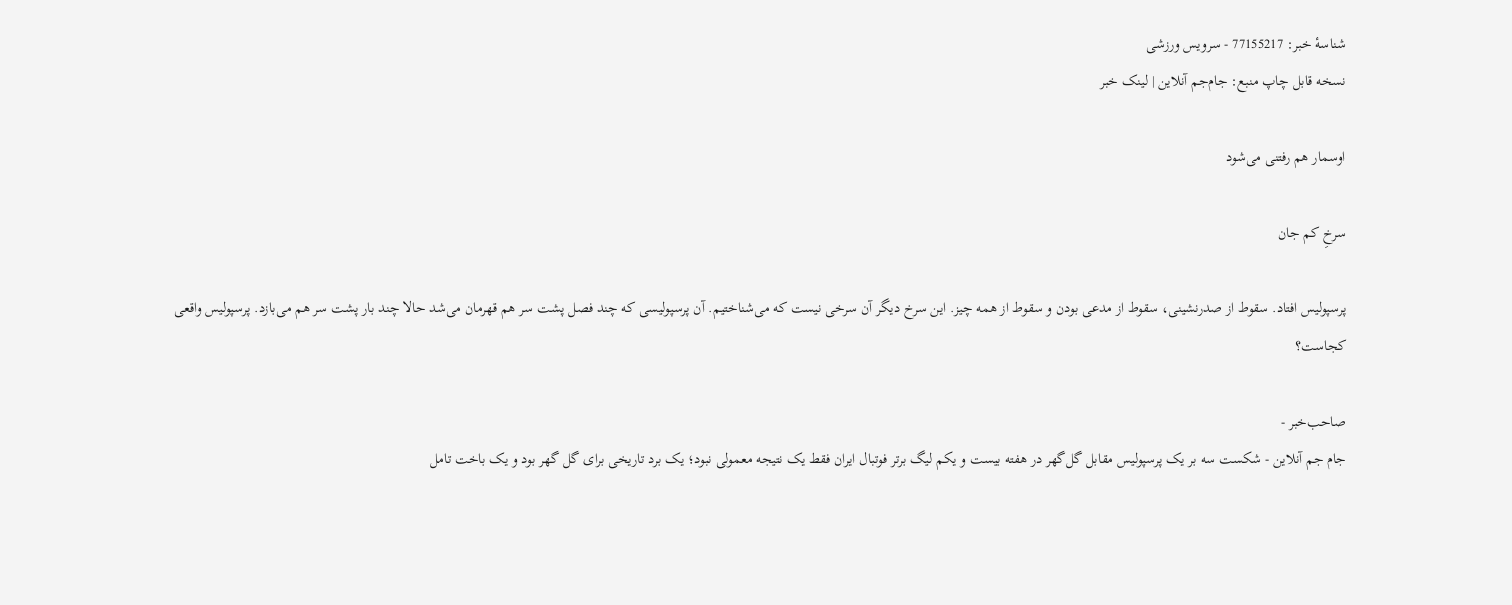شناسهٔ خبر: 77155217 - سرویس ورزشی
نسخه قابل چاپ منبع: جام‌جم آنلاین | لینک خبر

اوسمار هم رفتنی می‌شود

سرخِ کم جان

پرسپولیس افتاد. سقوط از صدرنشینی، سقوط از مدعی بودن و سقوط از همه چیز. این سرخ دیگر آن سرخی نیست که می‌شناختیم. آن پرسپولیسی که چند فصل پشت سر هم قهرمان می‌شد حالا چند بار پشت سر هم می‌بازد. پرسپولیس واقعی کجاست؟

صاحب‌خبر -
جام جم آنلاین - شکست سه بر یک پرسپولیس مقابل گل‌گهر در هفته بیست و یکم لیگ برتر فوتبال ایران فقط یک نتیجه معمولی نبود؛ یک برد تاریخی برای گل گهر بود و یک باخت تامل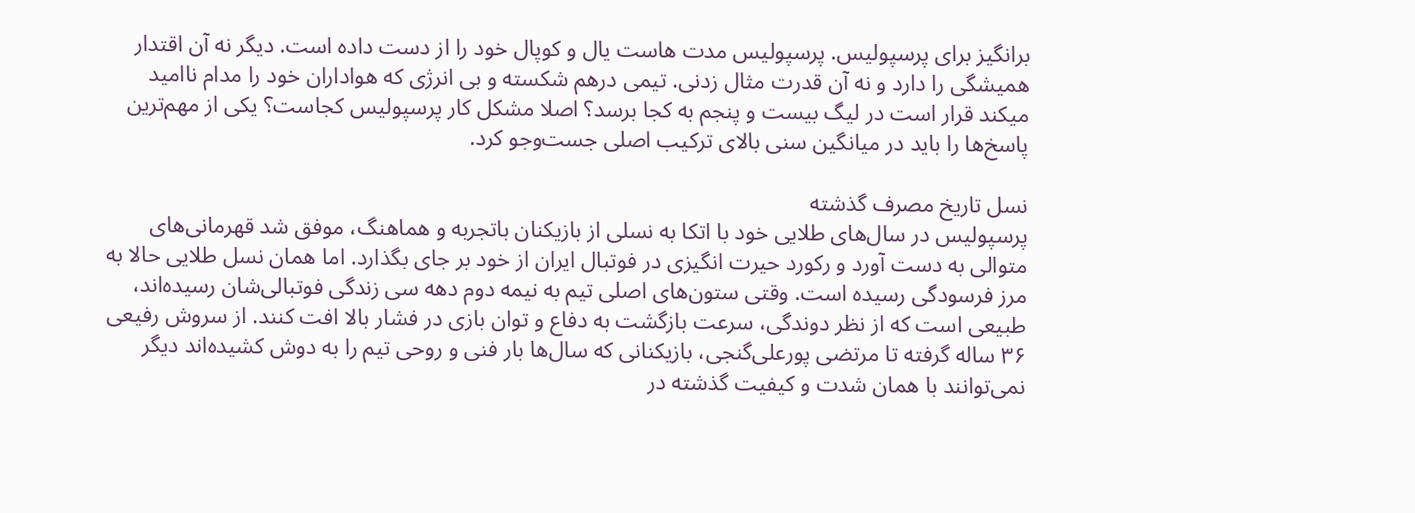برانگیز برای پرسپولیس. پرسپولیس مدت هاست یال و کوپال خود را از دست داده است. دیگر نه آن اقتدار همیشگی را دارد و نه آن قدرت مثال زدنی. تیمی درهم شکسته و بی انرژی که هواداران خود را مدام ناامید میکند قرار است در لیگ بیست و پنجم به کجا برسد؟ اصلا مشکل کار پرسپولیس کجاست؟ یکی از مهم‌ترین پاسخ‌ها را باید در میانگین سنی بالای ترکیب اصلی جست‌و‌جو کرد.

نسل تاریخ مصرف گذشته
پرسپولیس در سال‌های طلایی خود با اتکا به نسلی از بازیکنان باتجربه و هماهنگ، موفق شد قهرمانی‌های متوالی به دست آورد و رکورد حیرت انگیزی در فوتبال ایران از خود بر جای بگذارد. اما همان نسل طلایی حالا به مرز فرسودگی رسیده است. وقتی ستون‌های اصلی تیم به نیمه دوم دهه سی زندگی فوتبالی‌شان رسیده‌اند، طبیعی است که از نظر دوندگی، سرعت بازگشت به دفاع و توان بازی در فشار بالا افت کنند. از سروش رفیعی ۳۶ ساله گرفته تا مرتضی پورعلی‌گنجی، بازیکنانی که سال‌ها بار فنی و روحی تیم را به دوش کشیده‌اند دیگر نمی‌توانند با همان شدت و کیفیت گذشته در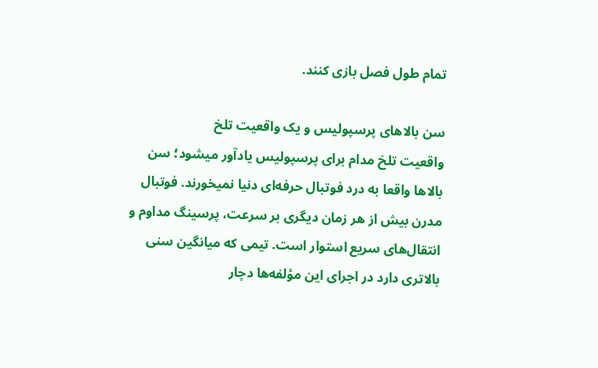تمام طول فصل بازی کنند.

سن بالا‌های پرسپولیس و یک واقعیت تلخ
واقعیت تلخ مدام برای پرسپولیس یادآور میشود؛ سن بالا‌ها واقعا به درد فوتبال حرفه‌ای دنیا نمیخورند. فوتبال مدرن بیش از هر زمان دیگری بر سرعت، پرسینگ مداوم و انتقال‌های سریع استوار است. تیمی که میانگین سنی بالاتری دارد در اجرای این مؤلفه‌ها دچار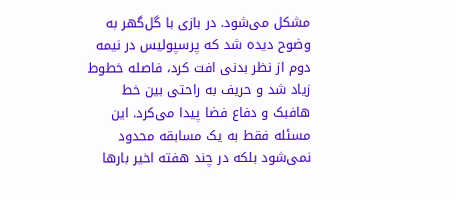مشکل می‌شود. در بازی با گل‌گهر به وضوح دیده شد که پرسپولیس در نیمه دوم از نظر بدنی افت کرد، فاصله خطوط زیاد شد و حریف به راحتی بین خط هافبک و دفاع فضا پیدا می‌کرد. این مسئله فقط به یک مسابقه محدود نمی‌شود بلکه در چند هفته اخیر بار‌ها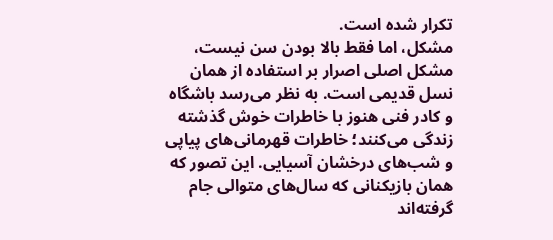تکرار شده است.
مشکل، اما فقط بالا بودن سن نیست، مشکل اصلی اصرار بر استفاده از همان نسل قدیمی است. به نظر می‌رسد باشگاه و کادر فنی هنوز با خاطرات خوش گذشته زندگی می‌کنند؛ خاطرات قهرمانی‌های پیاپی و شب‌های درخشان آسیایی. این تصور که همان بازیکنانی که سال‌های متوالی جام گرفته‌اند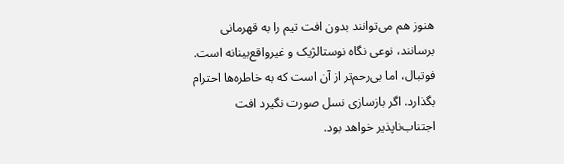هنوز هم می‌توانند بدون افت تیم را به قهرمانی برسانند، نوعی نگاه نوستالژیک و غیرواقع‌بینانه است. فوتبال، اما بی‌رحم‌تر از آن است که به خاطره‌ها احترام بگذارد. اگر بازسازی نسل صورت نگیرد افت اجتناب‌ناپذیر خواهد بود.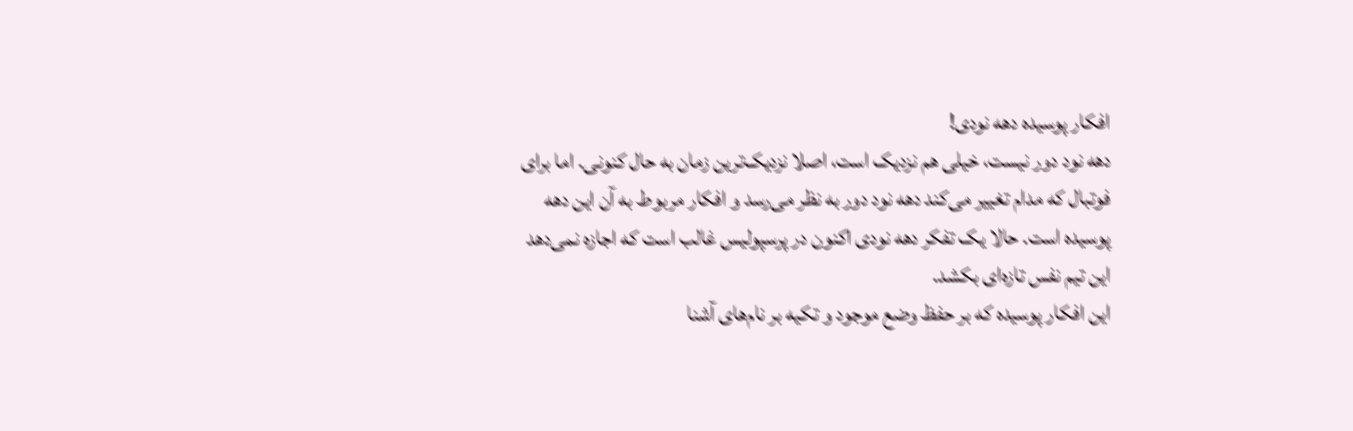افکار پوسیده دهه نودی!
دهه نود دور نیست، خیلی هم نزدیک است، اصلا نزدیک‌ترین زمان به حال کنونی. اما برای فوتبال که مدام تغییر می‌کند دهه نود دور به نظر می‌رسد و افکار مربوط به آن این دهه پوسیده است. حالا یک تفکر دهه نودی اکنون در پرسپولیس غالب است که اجازه نمی‌دهد این تیم نفس تازه‌ای بکشد.
این افکار پوسیده که بر حفظ وضع موجود و تکیه بر نام‌های آشنا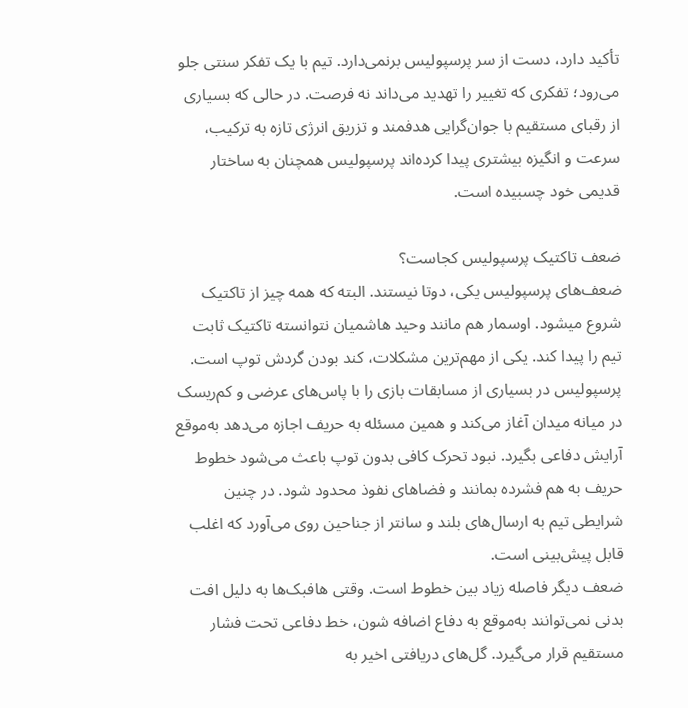تأکید دارد، دست از سر پرسپولیس برنمی‌دارد. تیم با یک تفکر سنتی جلو می‌رود؛ تفکری که تغییر را تهدید می‌داند نه فرصت. در حالی که بسیاری از رقبای مستقیم با جوان‌گرایی هدفمند و تزریق انرژی تازه به ترکیب، سرعت و انگیزه بیشتری پیدا کرده‌اند پرسپولیس همچنان به ساختار قدیمی خود چسبیده است.

ضعف تاکتیک پرسپولیس کجاست؟
ضعف‌های پرسپولیس یکی، دوتا نیستند. البته که همه چیز از تاکتیک شروع میشود. اوسمار هم مانند وحید هاشمیان نتوانسته تاکتیک ثابت تیم را پیدا کند. یکی از مهم‌ترین مشکلات، کند بودن گردش توپ است. پرسپولیس در بسیاری از مسابقات بازی را با پاس‌های عرضی و کم‌ریسک در میانه میدان آغاز می‌کند و همین مسئله به حریف اجازه می‌دهد به‌موقع آرایش دفاعی بگیرد. نبود تحرک کافی بدون توپ باعث می‌شود خطوط حریف به هم فشرده بمانند و فضا‌های نفوذ محدود شود. در چنین شرایطی تیم به ارسال‌های بلند و سانتر از جناحین روی می‌آورد که اغلب قابل پیش‌بینی است.
ضعف دیگر فاصله زیاد بین خطوط است. وقتی هافبک‌ها به دلیل افت بدنی نمی‌توانند به‌موقع به دفاع اضافه شون، خط دفاعی تحت فشار مستقیم قرار می‌گیرد. گل‌های دریافتی اخیر به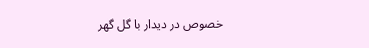خصوص در دیدار با گل گهر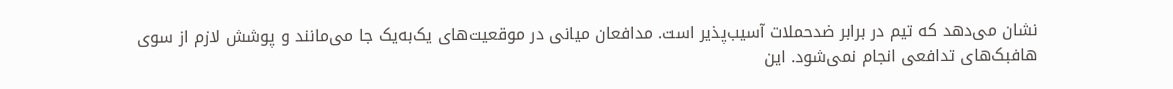نشان می‌دهد که تیم در برابر ضدحملات آسیب‌پذیر است. مدافعان میانی در موقعیت‌های یک‌به‌یک جا می‌مانند و پوشش لازم از سوی هافبک‌های تدافعی انجام نمی‌شود. این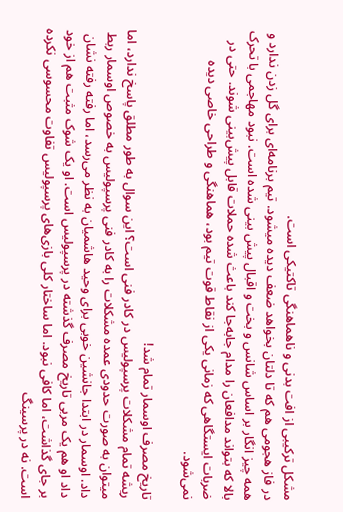مشکل ترکیبی از افت بدنی و ناهماهنگی تاکتیکی است.
در فاز هجومی هم که تا دلتان بخواهد ضعف دیده میشود. تیم برنامه‌ای برای گل زدن ندارد و همه چیز انگار بر اساس شانس و بخت و اقبال پیش بینی شده است. نبود مهاجمی با تحرک بالا که بتواند مدافعان را مدام جابه‌جا کند باعث شده حملات قابل پیش‌بینی شوند. حتی در ضربات ایستگاهی که زمانی یکی از نقاط قوت تیم بود، هماهنگی و طراحی خاصی دیده نمی‌شود.

تاریخ مصرف اوسمار تمام شد!
ریشه تمام مشکلات پرسپولیس در کادر فنی است؟ این سوال به طور مطلق پاسخ ندارد، اما میتوان به صورت حدودی عمده مشکلات را به کادر فنی پرسپولیس به خصوص اوسمار ربط داد. اوسمار در ابتدا جانشین خوبی برای وحید هاشمیان به نظر می‌رسد، اما رفته رفته نشان داد او هم یک مربی تاریخ مصرف گذشته در پرسپولیس است. او یک شوک مثبت هم از خود بر جای گذاشت، اما کافی نبود. اما ساختار کلی بازی‌های پرسپولیس تفاوت محسوسی نکرده است. نه در پرسینگ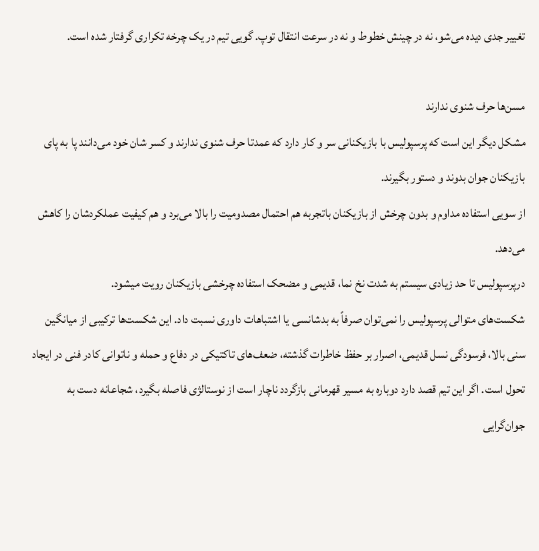تغییر جدی دیده می‌شو، نه در چینش خطوط و نه در سرعت انتقال توپ. گویی تیم در یک چرخه تکراری گرفتار شده است.

مسن‌ها حرف شنوی ندارند
مشکل دیگر این است که پرسپولیس با بازیکنانی سر و کار دارد که عمدتا حرف شنوی ندارند و کسر شان خود می‌دانند پا به پای بازیکنان جوان بدوند و دستور بگیرند.
از سویی استفاده مداوم و بدون چرخش از بازیکنان باتجربه هم احتمال مصدومیت را بالا می‌برد و هم کیفیت عملکردشان را کاهش می‌دهد.
درپرسپولیس تا حد زیادی سیستم به شدت نخ نما، قدیمی و مضحک استفاده چرخشی بازیکنان رویت میشود.
شکست‌های متوالی پرسپولیس را نمی‌توان صرفاً به بدشانسی یا اشتباهات داوری نسبت داد. این شکست‌ها ترکیبی از میانگین سنی بالا، فرسودگی نسل قدیمی، اصرار بر حفظ خاطرات گذشته، ضعف‌های تاکتیکی در دفاع و حمله و ناتوانی کادر فنی در ایجاد تحول است. اگر این تیم قصد دارد دوباره به مسیر قهرمانی بازگردد ناچار است از نوستالژی فاصله بگیرد، شجاعانه دست به جوان‌گرایی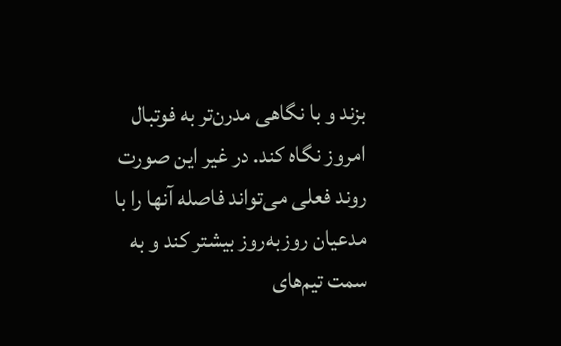بزند و با نگاهی مدرن‌تر به فوتبال امروز نگاه کند. در غیر این صورت روند فعلی می‌تواند فاصله آنها را با مدعیان روزبه‌روز بیشتر کند و به سمت تیم‌های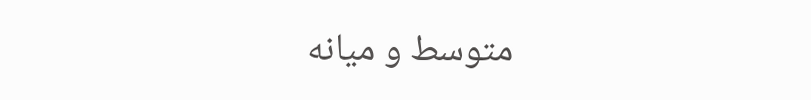متوسط و میانه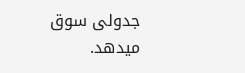جدولی سوق میدهد.